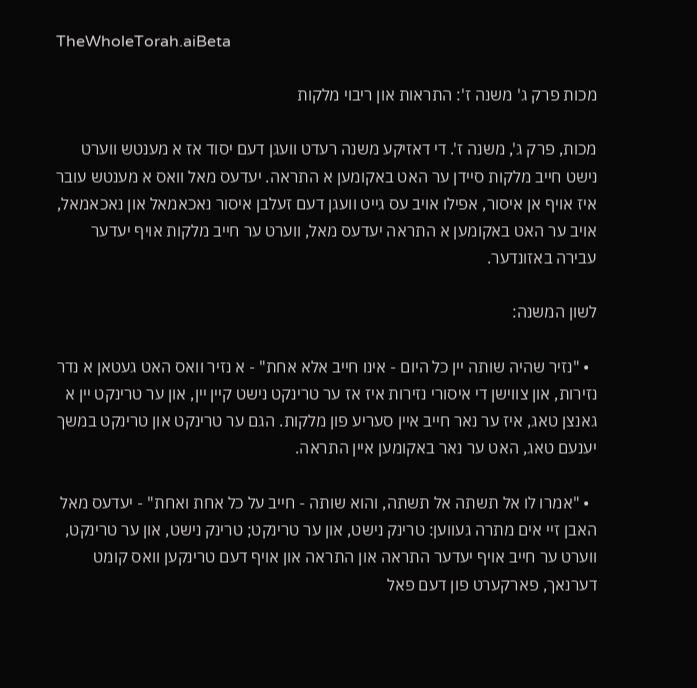TheWholeTorah.aiBeta

מכות פרק ג' משנה ז': התראות און ריבוי מלקות

מכות, פרק ג', משנה ז'. די דאזיקע משנה רעדט וועגן דעם יסוד אז א מענטש ווערט נישט חייב מלקות סיידן ער האט באקומען א התראה. יעדעס מאל וואס א מענטש עובר איז אויף אן איסור, אפילו אויב עס גייט וועגן דעם זעלבן איסור נאכאמאל און נאכאמאל, אויב ער האט באקומען א התראה יעדעס מאל, ווערט ער חייב מלקות אויף יעדער עבירה באזונדער.

לשון המשנה:

  • "נזיר שהיה שותה יין כל היום - אינו חייב אלא אחת" - א נזיר וואס האט געטאן א נדר נזירות, און צווישן די איסורי נזירות איז אז ער טרינקט נישט קיין יין, און ער טרינקט יין א גאנצן טאג, איז ער נאר חייב איין סעריע פון מלקות. הגם ער טרינקט און טרינקט במשך יענעם טאג, האט ער נאר באקומען איין התראה.

  • "אמרו לו אל תשתה אל תשתה, והוא שותה - חייב על כל אחת ואחת" - יעדעס מאל האבן זיי אים מתרה געווען: טרינק נישט, און ער טרינקט; טרינק נישט, און ער טרינקט, ווערט ער חייב אויף יעדער התראה און התראה און אויף דעם טרינקען וואס קומט דערנאך, פארקערט פון דעם פאל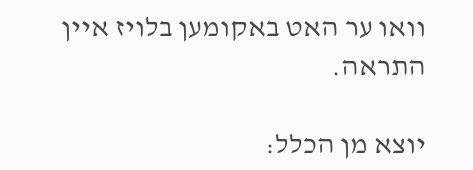וואו ער האט באקומען בלויז איין התראה.

יוצא מן הכלל: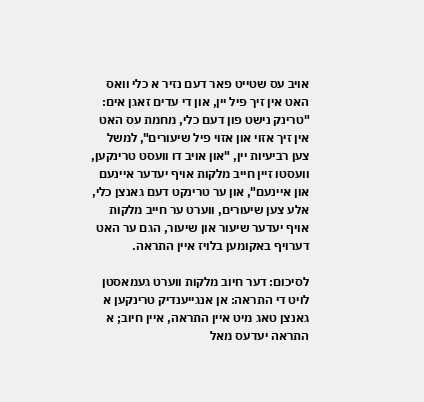אויב עס שטייט פאר דעם נזיר א כלי וואס האט אין זיך פיל יין, און די עדים זאגן אים: "טרינק נישט פון דעם כלי, מחמת עס האט אין זיך אזוי און אזוי פיל שיעורים", למשל צען רביעיות יין, "און אויב דו וועסט טרינקען, וועסטו זיין חייב מלקות אויף יעדער איינעם און איינעם", און ער טרינקט דעם גאנצן כלי, אלע צען שיעורים, ווערט ער חייב מלקות אויף יעדער שיעור און שיעור, הגם ער האט דערויף באקומען בלויז איין התראה.

לסיכום: דער חיוב מלקות ווערט געמאסטן לויט די התראה: אן אנגייענדיק טרינקען א גאנצן טאג מיט איין התראה, איין חיוב; א התראה יעדעס מאל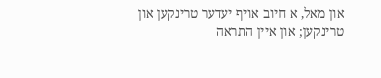און מאל, א חיוב אויף יעדער טרינקען און טרינקען; און איין התראה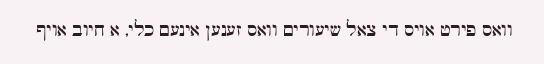וואס פירט אויס די צאל שיעורים וואס זענען אינעם כלי, א חיוב אויף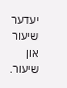יעדער שיעור און שיעור.